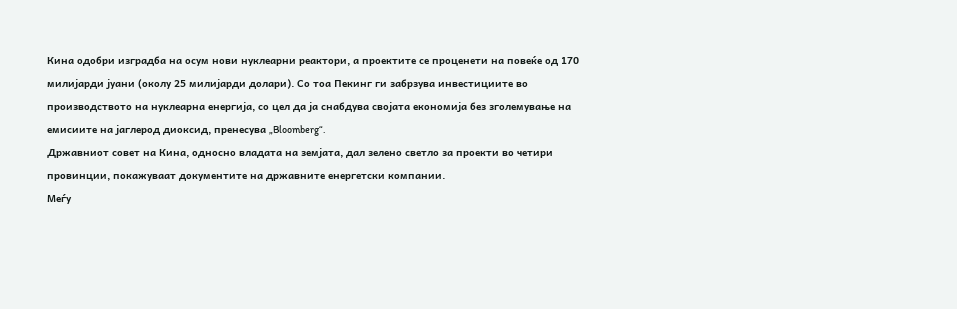Кина одобри изградба на осум нови нуклеарни реактори, а проектите се проценети на повеќе од 170 милијарди јуани (околу 25 милијарди долари). Со тоа Пекинг ги забрзува инвестициите во производството на нуклеарна енергија, со цел да ја снабдува својата економија без зголемување на емисиите на јаглерод диоксид, пренесува „Bloomberg“.
Државниот совет на Кина, односно владата на земјата, дал зелено светло за проекти во четири провинции, покажуваат документите на државните енергетски компании.
Меѓу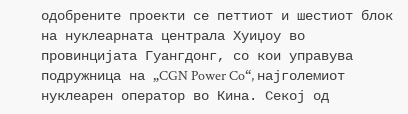одобрените проекти се петтиот и шестиот блок на нуклеарната централа Хуиџоу во провинцијата Гуангдонг, со кои управува подружница на „CGN Power Co“, најголемиот нуклеарен оператор во Кина. Секој од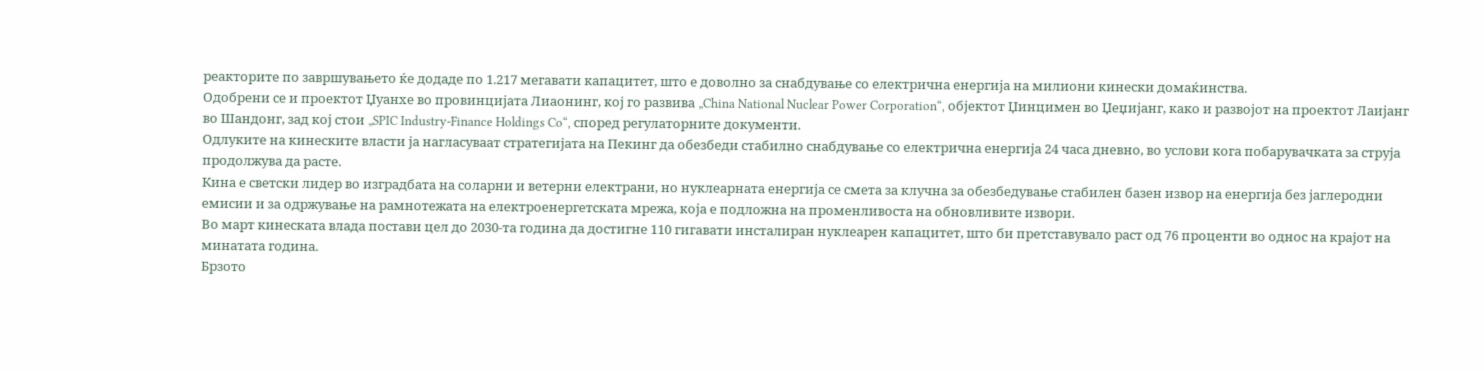реакторите по завршувањето ќе додаде по 1.217 мегавати капацитет, што е доволно за снабдување со електрична енергија на милиони кинески домаќинства.
Одобрени се и проектот Џуанхе во провинцијата Лиаонинг, кој го развива „China National Nuclear Power Corporation“, објектот Џинцимен во Џеџијанг, како и развојот на проектот Лаијанг во Шандонг, зад кој стои „SPIC Industry-Finance Holdings Co“, според регулаторните документи.
Одлуките на кинеските власти ја нагласуваат стратегијата на Пекинг да обезбеди стабилно снабдување со електрична енергија 24 часа дневно, во услови кога побарувачката за струја продолжува да расте.
Кина е светски лидер во изградбата на соларни и ветерни електрани, но нуклеарната енергија се смета за клучна за обезбедување стабилен базен извор на енергија без јаглеродни емисии и за одржување на рамнотежата на електроенергетската мрежа, која е подложна на променливоста на обновливите извори.
Во март кинеската влада постави цел до 2030-та година да достигне 110 гигавати инсталиран нуклеарен капацитет, што би претставувало раст од 76 проценти во однос на крајот на минатата година.
Брзото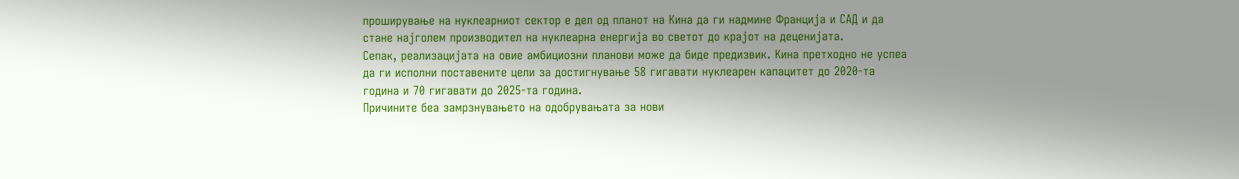проширување на нуклеарниот сектор е дел од планот на Кина да ги надмине Франција и САД и да стане најголем производител на нуклеарна енергија во светот до крајот на деценијата.
Сепак, реализацијата на овие амбициозни планови може да биде предизвик. Кина претходно не успеа да ги исполни поставените цели за достигнување 58 гигавати нуклеарен капацитет до 2020-та година и 70 гигавати до 2025-та година.
Причините беа замрзнувањето на одобрувањата за нови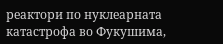реактори по нуклеарната катастрофа во Фукушима,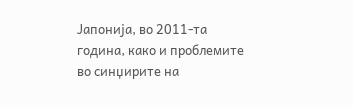Јапонија, во 2011-та година, како и проблемите во синџирите на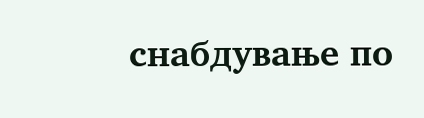снабдување по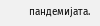пандемијата.